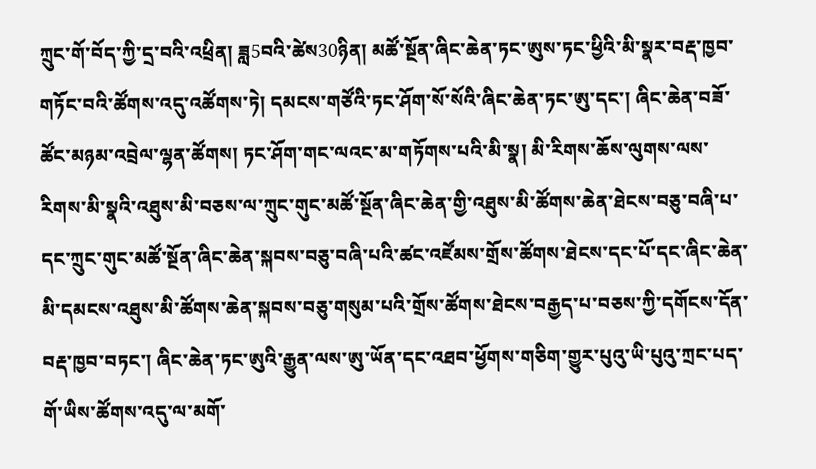ཀྲུང་གོ་བོད་ཀྱི་དྲ་བའི་འཕྲིན། ཟླ5བའི་ཚེས30ཉིན། མཚོ་སྔོན་ཞིང་ཆེན་ཏང་ཨུས་ཏང་ཕྱིའི་མི་སྣར་བརྡ་ཁྱབ་གཏོང་བའི་ཚོགས་འདུ་འཚོགས་ཏེ། དམངས་གཙོའི་ཏང་ཤོག་སོ་སོའི་ཞིང་ཆེན་ཏང་ཨུ་དང་། ཞིང་ཆེན་བཟོ་ཚོང་མཉམ་འབྲེལ་ལྷན་ཚོགས། ཏང་ཤོག་གང་ལའང་མ་གཏོགས་པའི་མི་སྣ། མི་རིགས་ཆོས་ལུགས་ལས་རིགས་མི་སྣའི་འཐུས་མི་བཅས་ལ་ཀྲུང་གུང་མཚོ་སྔོན་ཞིང་ཆེན་གྱི་འཐུས་མི་ཚོགས་ཆེན་ཐེངས་བཅུ་བཞི་པ་དང་ཀྲུང་གུང་མཚོ་སྔོན་ཞིང་ཆེན་སྐབས་བཅུ་བཞི་པའི་ཚང་འཛོམས་གྲོས་ཚོགས་ཐེངས་དང་པོ་དང་ཞིང་ཆེན་མི་དམངས་འཐུས་མི་ཚོགས་ཆེན་སྐབས་བཅུ་གསུམ་པའི་གྲོས་ཚོགས་ཐེངས་བརྒྱད་པ་བཅས་ཀྱི་དགོངས་དོན་བརྡ་ཁྱབ་བཏང་། ཞིང་ཆེན་ཏང་ཨུའི་རྒྱུན་ལས་ཨུ་ཡོན་དང་འཐབ་ཕྱོགས་གཅིག་གྱུར་པུའུ་ཡི་པུའུ་ཀྲང་པད་གོ་ཡིས་ཚོགས་འདུ་ལ་མགོ་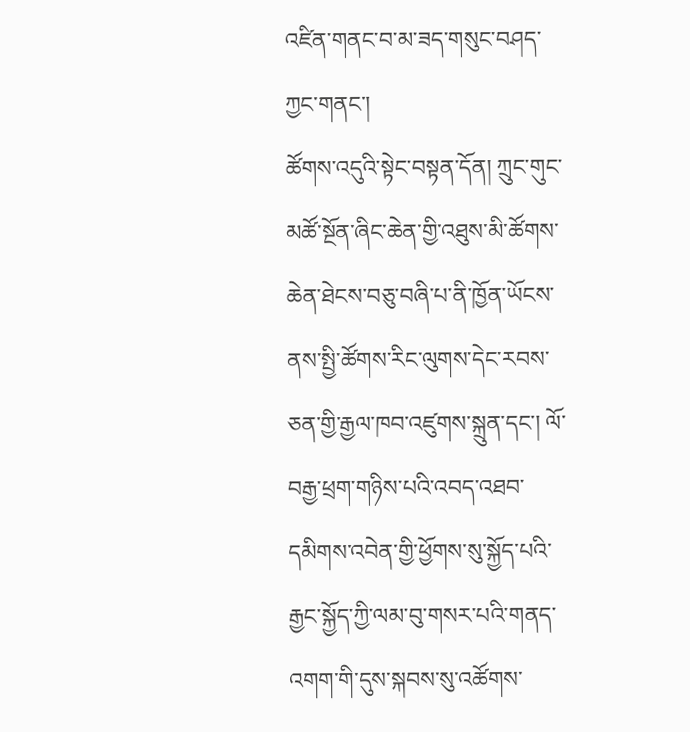འཛིན་གནང་བ་མ་ཟད་གསུང་བཤད་ཀྱང་གནང་།
ཚོགས་འདུའི་སྟེང་བསྟན་དོན། ཀྲུང་གུང་མཚོ་སྔོན་ཞིང་ཆེན་གྱི་འཐུས་མི་ཚོགས་ཆེན་ཐེངས་བཅུ་བཞི་པ་ནི་ཁྱོན་ཡོངས་ནས་སྤྱི་ཚོགས་རིང་ལུགས་དེང་རབས་ཅན་གྱི་རྒྱལ་ཁབ་འཛུགས་སྐྲུན་དང་། ལོ་བརྒྱ་ཕྲག་གཉིས་པའི་འབད་འཐབ་དམིགས་འབེན་གྱི་ཕྱོགས་སུ་སྐྱོད་པའི་རྒྱང་སྐྱོད་ཀྱི་ལམ་བུ་གསར་པའི་གནད་འགག་གི་དུས་སྐབས་སུ་འཚོགས་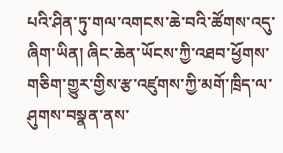པའི་ཤིན་ཏུ་གལ་འགངས་ཆེ་བའི་ཚོགས་འདུ་ཞིག་ཡིན། ཞིང་ཆེན་ཡོངས་ཀྱི་འཐབ་ཕྱོགས་གཅིག་གྱུར་གྱིས་རྩ་འཛུགས་ཀྱི་མགོ་ཁྲིད་ལ་ཤུགས་བསྣན་ནས་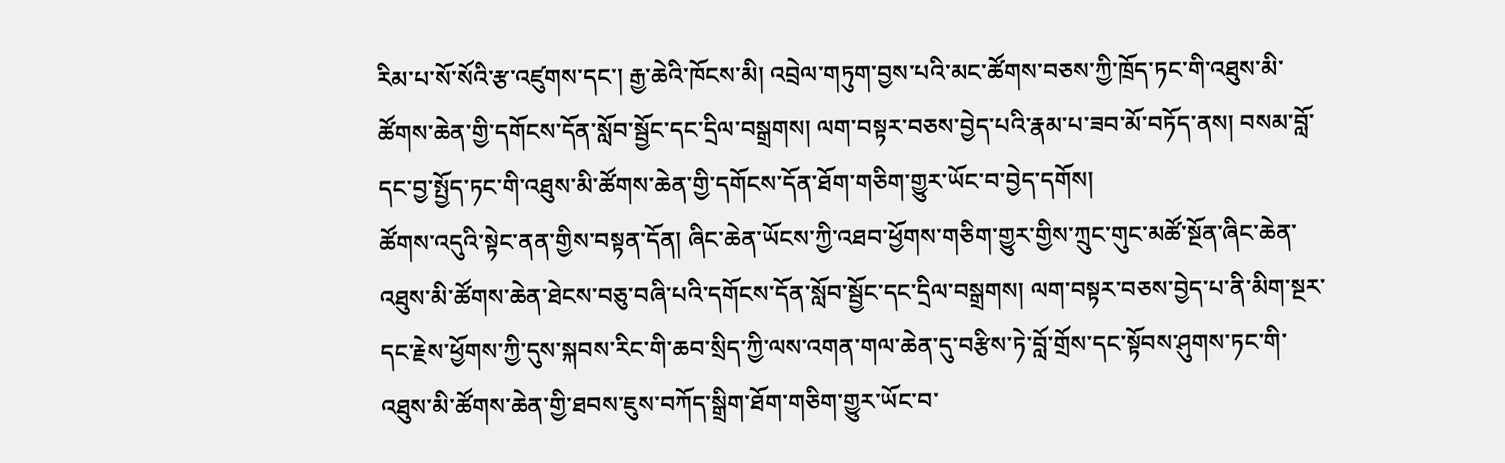རིམ་པ་སོ་སོའི་རྩ་འཛུགས་དང་། རྒྱ་ཆེའི་ཁོངས་མི། འབྲེལ་གཏུག་བྱས་པའི་མང་ཚོགས་བཅས་ཀྱི་ཁྲོད་ཏང་གི་འཐུས་མི་ཚོགས་ཆེན་གྱི་དགོངས་དོན་སློབ་སྦྱོང་དང་དྲིལ་བསྒྲགས། ལག་བསྟར་བཅས་བྱེད་པའི་རྣམ་པ་ཟབ་མོ་བཏོད་ནས། བསམ་བློ་དང་བྱ་སྤྱོད་ཏང་གི་འཐུས་མི་ཚོགས་ཆེན་གྱི་དགོངས་དོན་ཐོག་གཅིག་གྱུར་ཡོང་བ་བྱེད་དགོས།
ཚོགས་འདུའི་སྟེང་ནན་གྱིས་བསྟན་དོན། ཞིང་ཆེན་ཡོངས་ཀྱི་འཐབ་ཕྱོགས་གཅིག་གྱུར་གྱིས་ཀྲུང་གུང་མཚོ་སྔོན་ཞིང་ཆེན་འཐུས་མི་ཚོགས་ཆེན་ཐེངས་བཅུ་བཞི་པའི་དགོངས་དོན་སློབ་སྦྱོང་དང་དྲིལ་བསྒྲགས། ལག་བསྟར་བཅས་བྱེད་པ་ནི་མིག་སྔར་དང་རྗེས་ཕྱོགས་ཀྱི་དུས་སྐབས་རིང་གི་ཆབ་སྲིད་ཀྱི་ལས་འགན་གལ་ཆེན་དུ་བརྩིས་ཏེ་བློ་གྲོས་དང་སྟོབས་ཤུགས་ཏང་གི་འཐུས་མི་ཚོགས་ཆེན་གྱི་ཐབས་ཇུས་བཀོད་སྒྲིག་ཐོག་གཅིག་གྱུར་ཡོང་བ་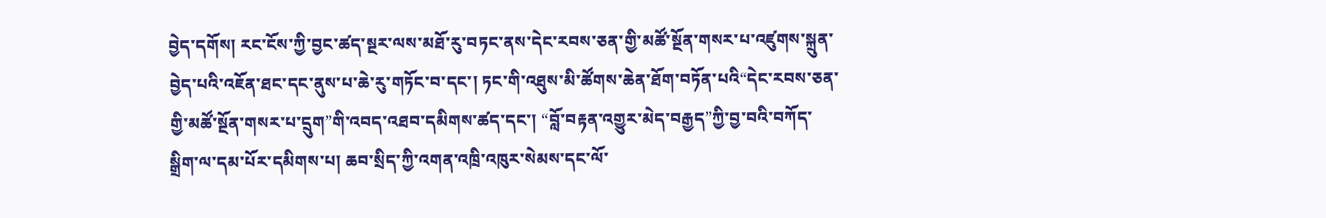བྱེད་དགོས། རང་ངོས་ཀྱི་བྱང་ཚད་སྔར་ལས་མཐོ་རུ་བཏང་ནས་དེང་རབས་ཅན་གྱི་མཚོ་སྔོན་གསར་པ་འཛུགས་སྐྲུན་བྱེད་པའི་འཇོན་ཐང་དང་ནུས་པ་ཆེ་རུ་གཏོང་བ་དང་། ཏང་གི་འཐུས་མི་ཚོགས་ཆེན་ཐོག་བཏོན་པའི“དེང་རབས་ཅན་གྱི་མཚོ་སྔོན་གསར་པ་དྲུག”གི་འབད་འཐབ་དམིགས་ཚད་དང་། “བློ་བརྟན་འགྱུར་མེད་བརྒྱད”ཀྱི་བྱ་བའི་བཀོད་སྒྲིག་ལ་དམ་པོར་དམིགས་པ། ཆབ་སྲིད་ཀྱི་འགན་འཁྲི་འཁུར་སེམས་དང་ལོ་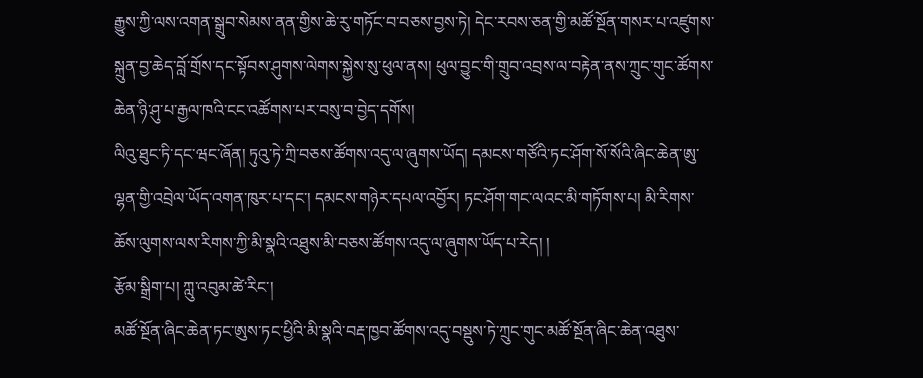རྒྱུས་ཀྱི་ལས་འགན་སྒྲུབ་སེམས་ནན་གྱིས་ཆེ་རུ་གཏོང་བ་བཅས་བྱས་ཏེ། དེང་རབས་ཅན་གྱི་མཚོ་སྔོན་གསར་པ་འཛུགས་སྐྲུན་བྱ་ཆེད་བློ་གྲོས་དང་སྟོབས་ཤུགས་ལེགས་སྐྱེས་སུ་ཕུལ་ནས། ཕུལ་བྱུང་གི་གྲུབ་འབྲས་ལ་བརྟེན་ནས་ཀྲུང་གུང་ཚོགས་ཆེན་ཉི་ཤུ་པ་རྒྱལ་ཁའི་ངང་འཚོགས་པར་བསུ་བ་བྱེད་དགོས།
ལིའུ་ཐུང་ཏི་དང་ཝང་ཞོན། ཏུའུ་ཏེ་ཀྲི་བཅས་ཚོགས་འདུ་ལ་ཞུགས་ཡོད། དམངས་གཙོའི་ཏང་ཤོག་སོ་སོའི་ཞིང་ཆེན་ཨུ་ལྷན་གྱི་འབྲེལ་ཡོད་འགན་ཁུར་པ་དང་། དམངས་གཉེར་དཔལ་འབྱོར། ཏང་ཤོག་གང་ལའང་མི་གཏོགས་པ། མི་རིགས་ཆོས་ལུགས་ལས་རིགས་ཀྱི་མི་སྣའི་འཐུས་མི་བཅས་ཚོགས་འདུ་ལ་ཞུགས་ཡོད་པ་རེད། །
རྩོམ་སྒྲིག་པ། ཀླུ་འབུམ་ཚེ་རིང་།
མཚོ་སྔོན་ཞིང་ཆེན་ཏང་ཨུས་ཏང་ཕྱིའི་མི་སྣའི་བརྡ་ཁྱབ་ཚོགས་འདུ་བསྡུས་ཏེ་ཀྲུང་གུང་མཚོ་སྔོན་ཞིང་ཆེན་འཐུས་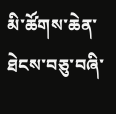མི་ཚོགས་ཆེན་ཐེངས་བཅུ་བཞི་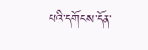པའི་དགོངས་དོན་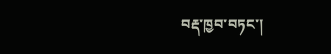བརྡ་ཁྱབ་བཏང་།